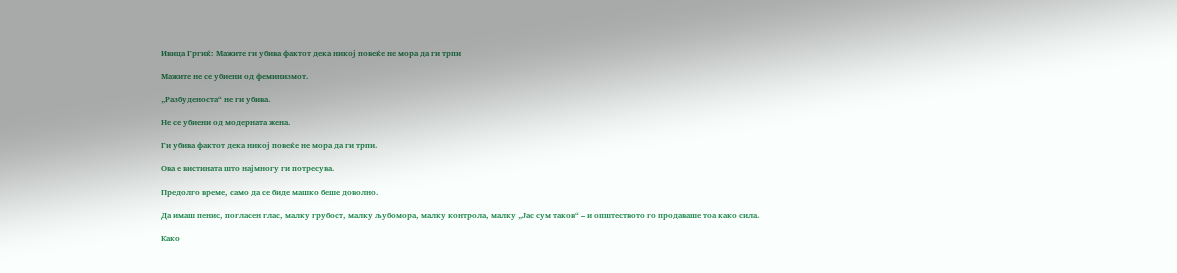Ивица Гргиќ: Мажите ги убива фактот дека никој повеќе не мора да ги трпи

Мажите не се убиени од феминизмот.

„Разбуденоста“ не ги убива.

Не се убиени од модерната жена.

Ги убива фактот дека никој повеќе не мора да ги трпи.

Ова е вистината што најмногу ги потресува.

Предолго време, само да се биде машко беше доволно.

Да имаш пенис, погласен глас, малку грубост, малку љубомора, малку контрола, малку „Јас сум таков“ – и општеството го продаваше тоа како сила.

Како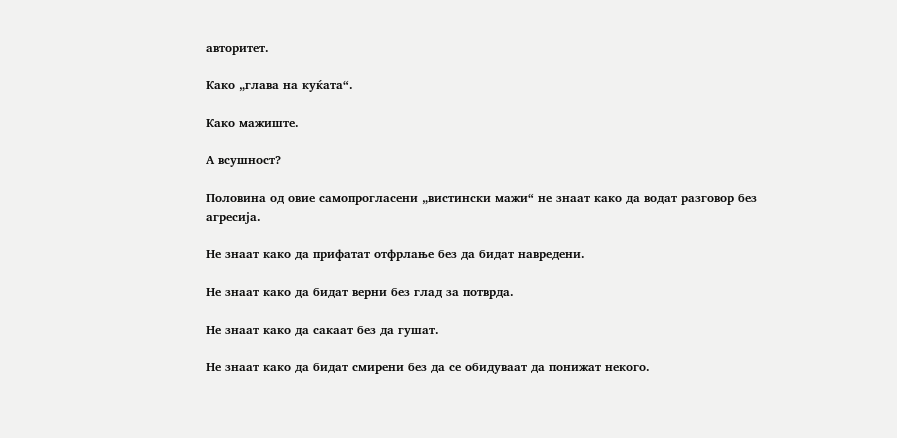авторитет.

Како „глава на куќата“.

Како мажиште.

А всушност?

Половина од овие самопрогласени „вистински мажи“ не знаат како да водат разговор без агресија.

Не знаат како да прифатат отфрлање без да бидат навредени.

Не знаат како да бидат верни без глад за потврда.

Не знаат како да сакаат без да гушат.

Не знаат како да бидат смирени без да се обидуваат да понижат некого.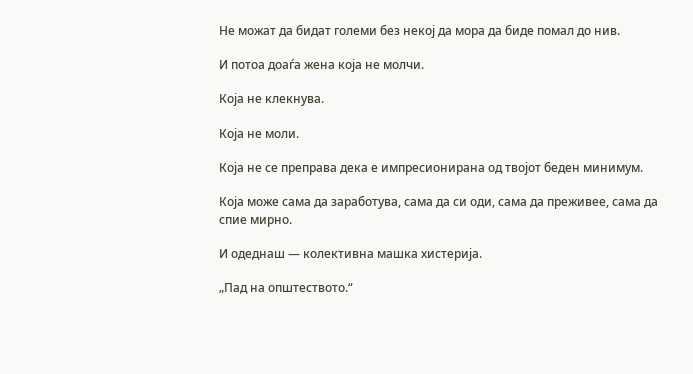Не можат да бидат големи без некој да мора да биде помал до нив.

И потоа доаѓа жена која не молчи.

Која не клекнува.

Која не моли.

Која не се преправа дека е импресионирана од твојот беден минимум.

Која може сама да заработува, сама да си оди, сама да преживее, сама да спие мирно.

И одеднаш — колективна машка хистерија.

„Пад на општеството.“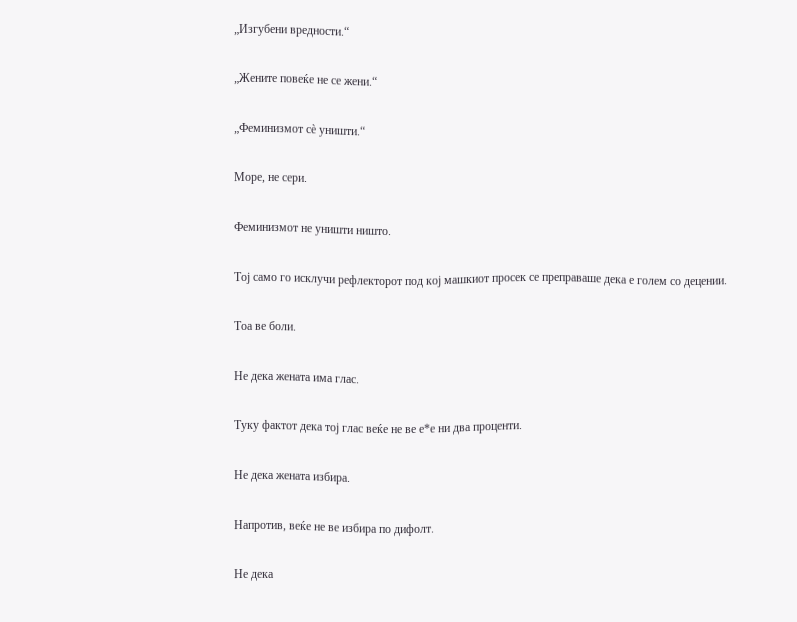„Изгубени вредности.“

„Жените повеќе не се жени.“

„Феминизмот сè уништи.“

Море, не сери.

Феминизмот не уништи ништо.

Тој само го исклучи рефлекторот под кој машкиот просек се преправаше дека е голем со децении.

Тоа ве боли.

Не дека жената има глас.

Туку фактот дека тој глас веќе не ве е*е ни два проценти.

Не дека жената избира.

Напротив, веќе не ве избира по дифолт.

Не дека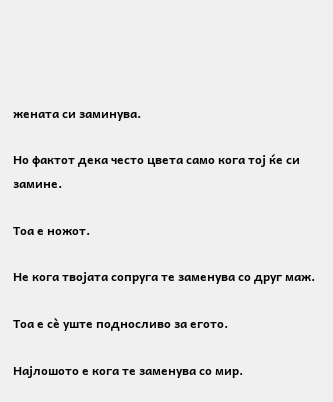жената си заминува.

Но фактот дека често цвета само кога тој ќе си замине.

Тоа е ножот.

Не кога твојата сопруга те заменува со друг маж.

Тоа е сè уште подносливо за егото.

Најлошото е кога те заменува со мир.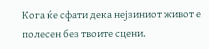Кога ќе сфати дека нејзиниот живот е полесен без твоите сцени.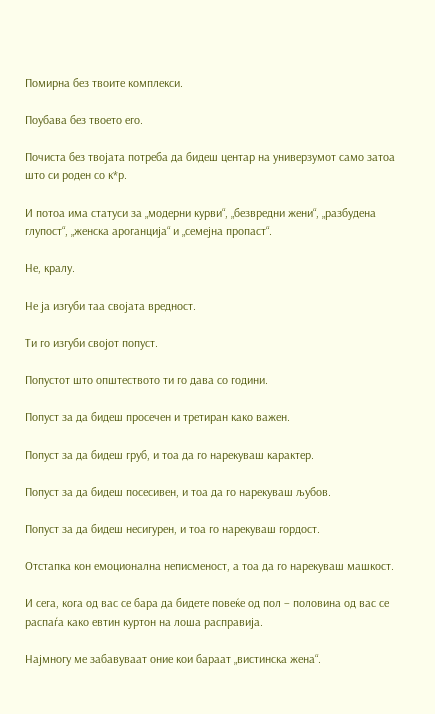Помирна без твоите комплекси.

Поубава без твоето его.

Почиста без твојата потреба да бидеш центар на универзумот само затоа што си роден со к*р.

И потоа има статуси за „модерни курви“, „безвредни жени“, „разбудена глупост“, „женска ароганција“ и „семејна пропаст“.

Не, кралу.

Не ја изгуби таа својата вредност.

Ти го изгуби својот попуст.

Попустот што општеството ти го дава со години.

Попуст за да бидеш просечен и третиран како важен.

Попуст за да бидеш груб, и тоа да го нарекуваш карактер.

Попуст за да бидеш посесивен, и тоа да го нарекуваш љубов.

Попуст за да бидеш несигурен, и тоа го нарекуваш гордост.

Отстапка кон емоционална неписменост, а тоа да го нарекуваш машкост.

И сега, кога од вас се бара да бидете повеќе од пол – половина од вас се распаѓа како евтин куртон на лоша расправија.

Најмногу ме забавуваат оние кои бараат „вистинска жена“.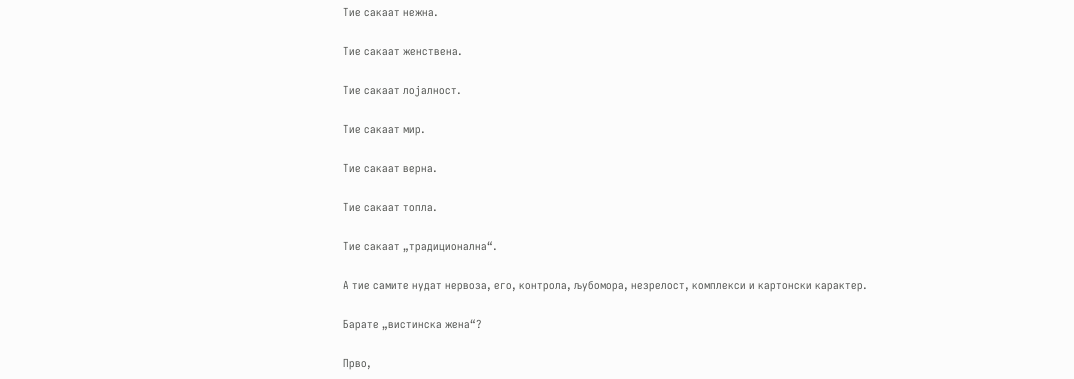Тие сакаат нежна.

Тие сакаат женствена.

Тие сакаат лојалност.

Тие сакаат мир.

Тие сакаат верна.

Тие сакаат топла.

Тие сакаат „традиционална“.

А тие самите нудат нервоза, его, контрола, љубомора, незрелост, комплекси и картонски карактер.

Барате „вистинска жена“?

Прво,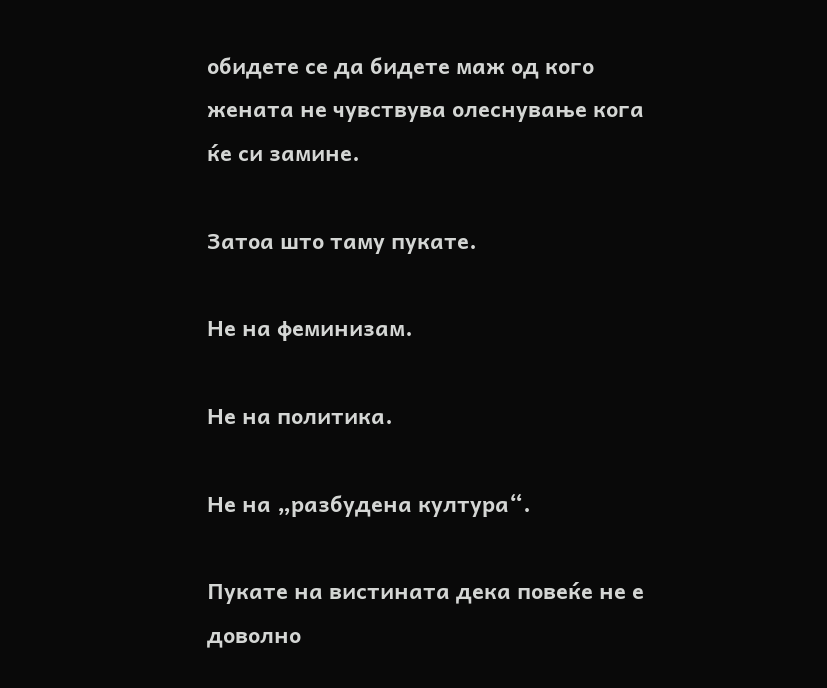обидете се да бидете маж од кого жената не чувствува олеснување кога ќе си замине.

Затоа што таму пукате.

Не на феминизам.

Не на политика.

Не на „разбудена култура“.

Пукате на вистината дека повеќе не е доволно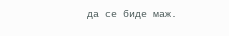да се биде маж.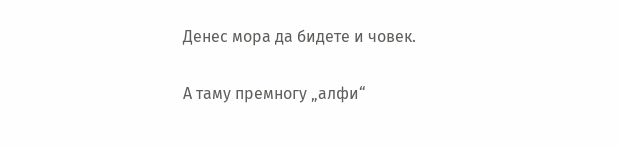Денес мора да бидете и човек.

А таму премногу „алфи“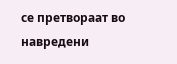се претвораат во навредени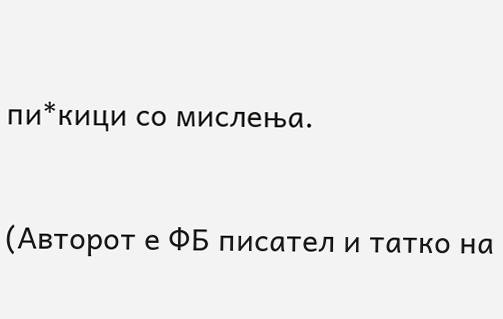пи*кици со мислења.

(Авторот е ФБ писател и татко на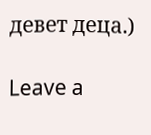девет деца.)

Leave a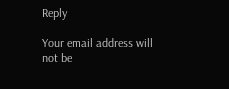Reply

Your email address will not be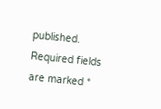published. Required fields are marked *